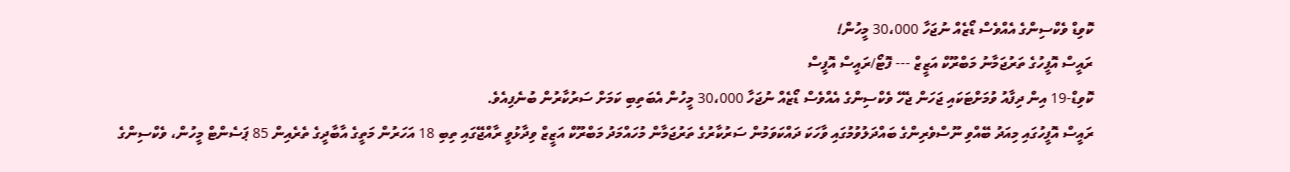ކޮވިޑް ވެކްސިންގެ އެއްވެސް ޑޯޒެއް ނުޖަހާ 30،000 މީހުން!
ރައީސް އޮފީހުގެ ތަރުޖަމާނު މަބްރޫކް އަޒީޒް --- ފޮޓޯ/ރައީސް އޮފީސް
ކޮވިޑް-19 އިން ދިފާއު ވުމަށްޓަކައި ޖަހަން ޖެހޭ ވެކްސިންގެ އެއްވެސް ޑޯޒެއް ނުޖަހާ 30،000 މީހުން އެބަތިބި ކަމަށް ސަރުކާރުން ބުނެފިއެވެ.
ރައީސް އޮފީހުގައި މިއަދު ބޭއްވި ނޫސްވެރިންގެ ބައްދަލުވުމުގައި ވާހަކަ ދައްކަވަމުން ސަރުކާރުގެ ތަރުޖަމާން މުހައްމަދު މަބްރޫކް އަޒީޒް ވިދާޅުވީ ރާއްޖޭގައި ތިބި 18 އަހަރުން މަތީގެ އާބާދީގެ ތެރެއިން 85 ޕަސެންޓް މީހުން، ވެކްސިންގެ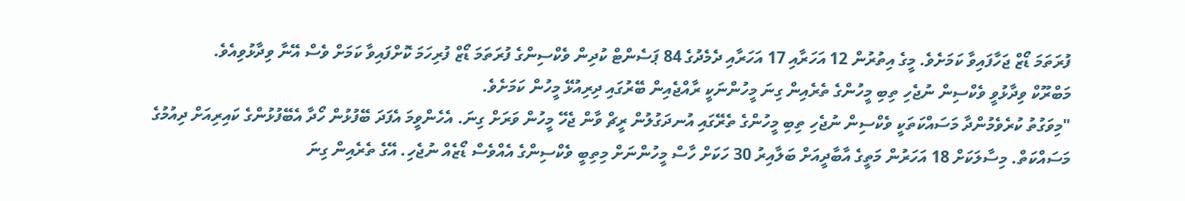ފުރަތަމަ ޑޯޒް ޖަހާފައިވާ ކަމަށެވެ. މީގެ އިތުރުން 12 އަހަރާއި 17 އަހަރާއި ދެމެދުގެ 84 ޕަސެންޓް ކުދިން ވެކްސިންގެ ފުރަތަމަ ޑޯޒް ފުރިހަމަ ކޮށްފައިވާ ކަމަށް ވެސް އޭނާ ވިދާޅުވިއެވެ.
މަބްރޫކް ވިދާޅުވީ ވެކްސިން ނުޖެހި ތިބި މީހުންގެ ތެރެއިން ގިނަ މީހުންނަކީ ރާއްޖެއިން ބޭރުގައި ދިރިއުޅޭ މީހުން ކަމަށެވެ.
"މިވަގުތު ކުރެވެމުންދާ މަސައްކަތަކީ ވެކްސިން ނުޖެހި ތިބި މީހުންގެ ތެރޭގައި އުނދަގުލުން ރީޗް ވާން ޖެހޭ މީހުން ވަރަށް ގިނަ. އެހެންވީމަ އެފަދަ ބޭފުޅުން ހޯދާ އެބޭފުޅުންގެ ކައިރިއަށް ދިއުމުގެ މަސައްކަތް. މިސާލަކަށް 18 އަހަރުން މަތީގެ އާބާދީއަށް ބަލާއިރު 30 ހަކަށް ހާސް މީހުންނަށް މިތިބީ ވެކްސިންގެ އެއްވެސް ޑޯޒެއް ނުޖެހި. އޭގެ ތެރެއިން ގިނަ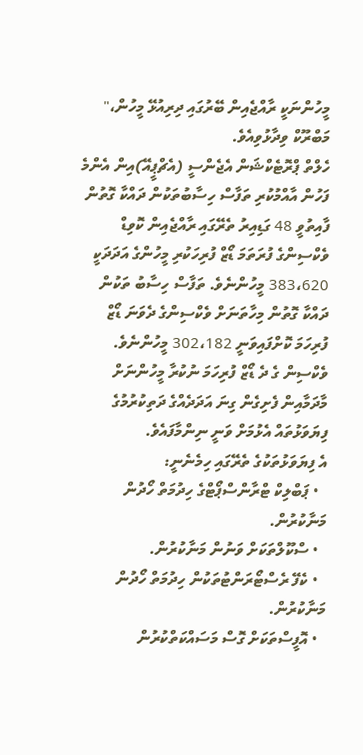މީހުންނަކީ ރާއްޖެއިން ބޭރުގައި ދިރިއުޅޭ މީހުން،" މަބްރޫކް ވިދާޅުވިއެވެ.
ހެލްތް ޕްރޮޓެކްޝަން އެޖެންސީ (އެޗްޕީއޭ)އިން އެންމެ ފަހުން އާއްމުކުރި ތަފާސް ހިސާބުތަކުން ދައްކާ ގޮތުން ފާއިތުވީ 48 ގަޑިއިރު ތެރޭގައި ރާއްޖެއިން ކޮވިޑް ވެކްސިންގެ ފުރަތަމަ ޑޯޒް ފުރިހަކުރި މީހުންގެ އަދަދަކީ 383،620 މީހުންނެވެ. ތަފާސް ހިސާބު ތަކުން ދައްކާ ގޮތުން މިހާތަނަށް ވެކްސިންގެ ދެވަނަ ޑޯޒް ފުރިހަމަ ކޮށްފައިވަނީ 302،182 މީހުންނެވެ.
ވެކްސިން ގެ ދެ ޑޯޒް ފުރިހަމަ ނުކުރާ މީހުންނަށް މާދަމާއިން ފެށިގެން ގިނަ އަދަދެއްގެ ދަތިކުރުމުގެ ފިޔަވަޅުތައް އެޅުމަށް ވަނީ ނިންމާފައެވެ.
އެ ފިޔަވަޅުތަކުގެ ތެރޭގައި ހިމެނެނީ:
  • ޕަބްލިކް ޓްރާންސްޕޯޓްގެ ހިދުމަތް ހޯދުން މަނާކުރުން.
  • ސްކޫލްތަކަށް ވަނުން މަނާކުރުން.
  • ކެފޭ ރެސްޓޯރަންޓުތަކުން ހިދުމަތް ހޯދުން މަނާކުރުން.
  • އޮފީސްތަކަށް ގޮސް މަސައްކަތްކުރުން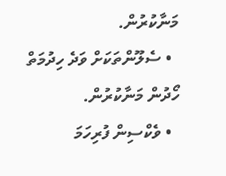މަނާކުރުން.
  • ސެލޫންތަކަށް ވަދެ ހިދުމަތް ހޯދުން މަނާކުރުން.
  • ވެކްސިން ފުރިހަމަ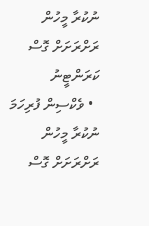ނުކުރާ މީހުން ރަށްރަށަށް ގޮސް ކަރަންޓީނު
  • ވެކްސިން ފުރިހަމަ ނުކުރާ މީހުން ރަށްރަށަށް ގޮސް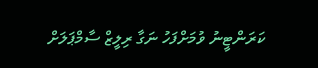ކަރަންޓީނު ވުމަށްފަހު ނަގާ ރިލީޒް ސާމްޕަލަށް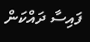ފައިސާ ދައްކަން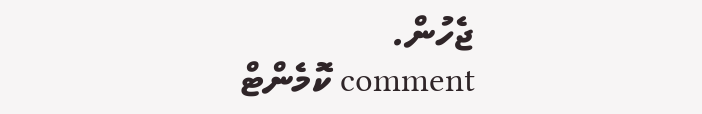ޖެހުން.
comment ކޮމެންޓް